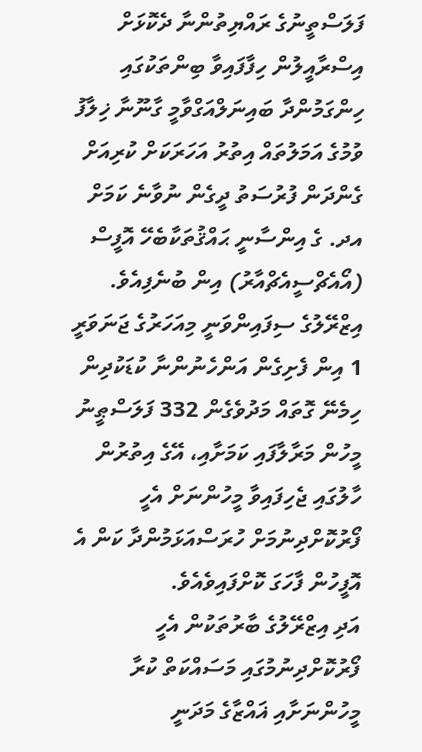ފަލަސްތީނުގެ ރައްޔިތުންނާ ދެކޮޅަށް އިސްރާއީލުން ހިފާފައިވާ ބިންތަކުގައި ހިންގަމުންދާ ބައިނަލްއަގްވާމީ ގާނޫނާ ޚިލާފު ވުމުގެ އަމަލުތައް އިތުރު އަހަރަކަށް ކުރިއަށް ގެންދަން ފުރުސަތު ދީގެން ނުވާނެ ކަމަށް އދ. ގެ އިންސާނީ ޙައްޤުތަކާބެހޭ އޮފީސް (އޯއެޗްސީއެޗްއާރު) އިން ބުނެފިއެވެ.
އިޒްރޭލުގެ ސިފައިންވަނީ މިއަހަރުގެ ޖަނަވަރީ 1 އިން ފެށިގެން އަންހެނުންނާ ކުޑަކުދިން ހިމެނޭ ގޮތައް މަދުވެގެން 332 ފަލަސްޠީނު މީހުން މަރާލާފައި ކަމަށާއި، އޭގެ އިތުރުން ހާލުގައި ޖެހިފައިވާ މީހުންނަށް އެހީ ފޯރުކޮށްދިނުމަށް ހުރަސްއަޅަމުންދާ ކަން އެ އޮފީހުން ފާހަގަ ކޮށްފައިވެއެވެ.
އަދި އިޒްރޭލުގެ ބާރުތަކުން އެހީ ފޯރުކޮށްދިނުމުގައި މަސައްކަތް ކުރާ މީހުންނަށާއި ޣައްޒާގެ މަދަނީ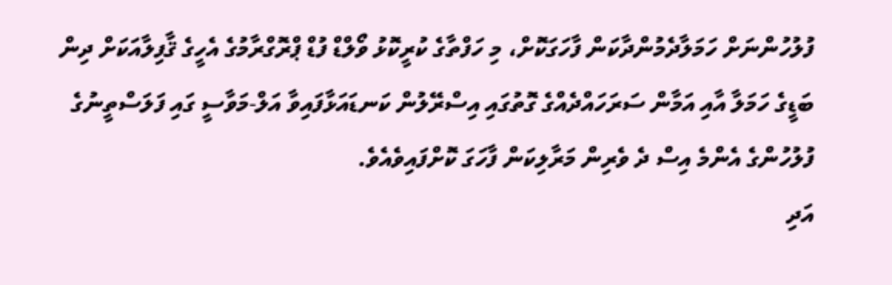ފުލުހުންނަށް ހަމަލާދެމުންދާކަން ފާހަގަކޮށް، މި ހަފްތާގެ ކުރީކޮޅު ވޯލްޑް ފުޑް ޕްރޮގްރާމުގެ އެހީގެ ޤާފިލާއަކަށް ދިން ބަޑީގެ ހަމަލާ އާއި އަމާން ސަރަހައްދެއްގެ ގޮތުގައި އިސްރޭލުން ކަނޑައަޅާފައިވާ އަލް-މަވާސީ ގައި ފަލަސްތީނުގެ ފުލުހުންގެ އެންމެ އިސް ދެ ވެރިން މަރާލިކަން ފާހަގަ ކޮށްފައިވެއެވެ.
އަދި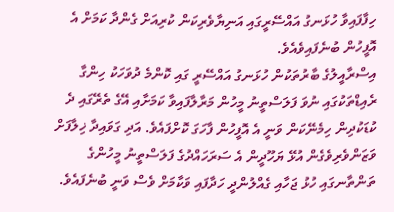ހިފާފައިވާ ހުޅަނގު އައްސޭރީގައި އަނިޔާވެރިކަން ކުރިއަށް ގެންދާ ކަމަށް އެ އޮފީހުން ބުނެފައިވެއެވެ.
އިސްރާއީލުގެ ބާރުތަކުން ހުޅަނގު އައްސޭރީ ގައި ކޮންމެ ދުވަހަކު ހިންގާ ރެއިޑްތަކުގައި ނުވަ ފަލަސްތީނު މީހުން މަރާލާފައިވާ ކަމަށާއި އޭގެ ތެރޭގައި ދެ ކުޑަކުދިން ހިމެނޭކަން ވަނީ އެ އޮފީހުން ފާހަގަ ކޮށްފައެވެ. އަދި ގަވައިދާ ޚިލާފަށް ވަޒަންވެރިވެގެން އުޅޭ ޔަހޫދީން އެ ސަރަހައްދުގެ ފަލަސްތީނު މީހުންގެ ތަންތާނގައި ހުޅު ޖަހާއި ގެއްލުންދީ ހަދާފައި ވަކާމަށް ވެސް ވަނީ ބުނެފައެވެ.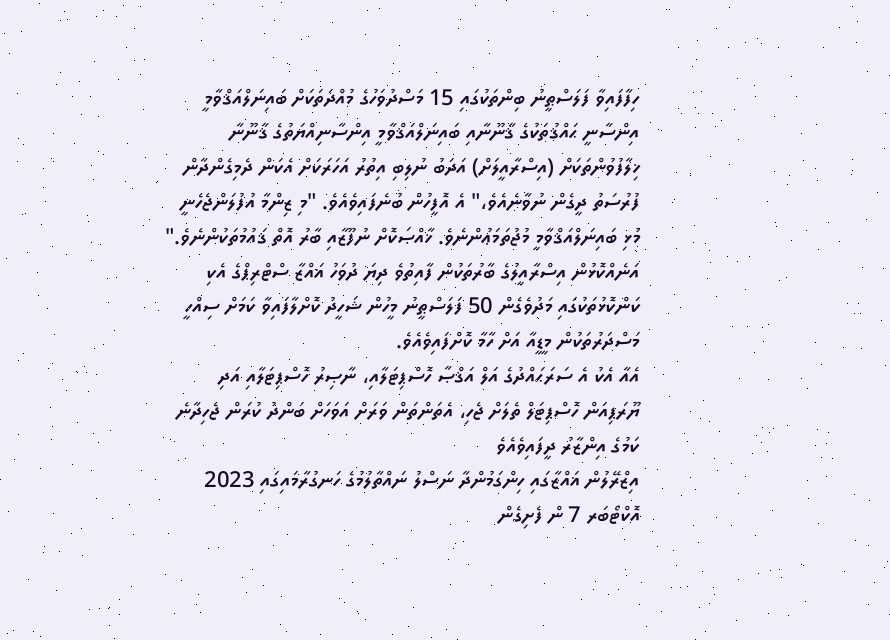ހިފާފައިވާ ފަލަސްޠީނު ބިންތަކުގައި 15 މަސްދުވަހުގެ މުއްދަތަކަށް ބައިނަލްއަޤްވާމީ އިންސާނީ ޙައްޤުތަކުގެ ޤާނޫނާއި ބައިނަލްއަޤްވާމީ އިންސާނިއްޔަތުގެ ޤާނޫނާ ޚިލާފުވުންތަކަށް (އިސްރާއީލަށް) އަދަބު ނުލިބި އިތުރު އަހަރަކަށް އެކަން ދެމިގެންދާން ފުރުސަތު ދީގެން ނުވާނެއެވެ،" އެ އޮފީހުން ބުނެފައިވެއެވެ. "މި ޒިންމާ އުފުލަންޖެހެނީ މުޅި ބައިނަލްއަޤްވާމީ މުޖުތަމަޢުންނެވެ. ޚާއްޞަކޮށް ނުފޫޒާއި ބާރު އޮތް ޤައުމުތަކުންނެވެ."
އަނެއްކޮޅުން އިސްރާއީލުގެ ބާރުތަކުން ފާއިތުވެ ދިޔަ ދުވަހު ޣައްޒާ ސްޓްރިޕްގެ އެކި ކަންކޮޅުތަކުގައި މަދުވެގެން 50 ފަލަސްޠީނު މީހުން ޝަހީދު ކޮށްލާފައިވާ ކަމަށް ސިއްހީ މަސްދަރުތަކުން މީޑީއާ އަށް ހާމާ ކޮށްފައިވެއެވެ.
އެއާ އެކު އެ ސަރަޙައްދުގެ އަލް އަޤްޞާ ހޮސްޕިޓަލާއި، ނާޞިރު ހޮސްޕިޓަލާއި އަދި ޔޫރަޕިއަން ހޮސްޕިޓަލް ތެލަށް ޖެހި، އެތަންތަން ވަރަށް އަވަހަށް ބަންދު ކުރަން ޖެހިދާނެ ކަމުގެ އިންޒާރު ދީފައިވެއެވެ
އިޒްރޭލުން ޣައްޒާގައި ހިންގަމުންދާ ނަސްލު ނައްތާލުމުގެ ހަނގުރާމައިގައި 2023 އޮކްޓޯބަރ 7 ން ފެށިގެން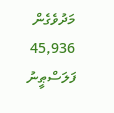މަދުވެގެން 45,936 ފަލަސްޠީނު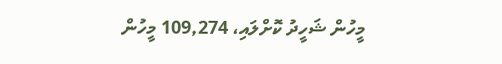މީހުން ޝަހީދު ކޮށްލައި، 109,274 މީހުން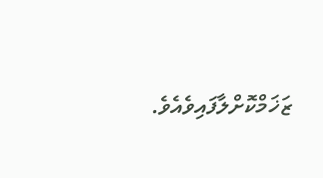ޒަޚަމްކޮށްލާފައިވެއެވެ.